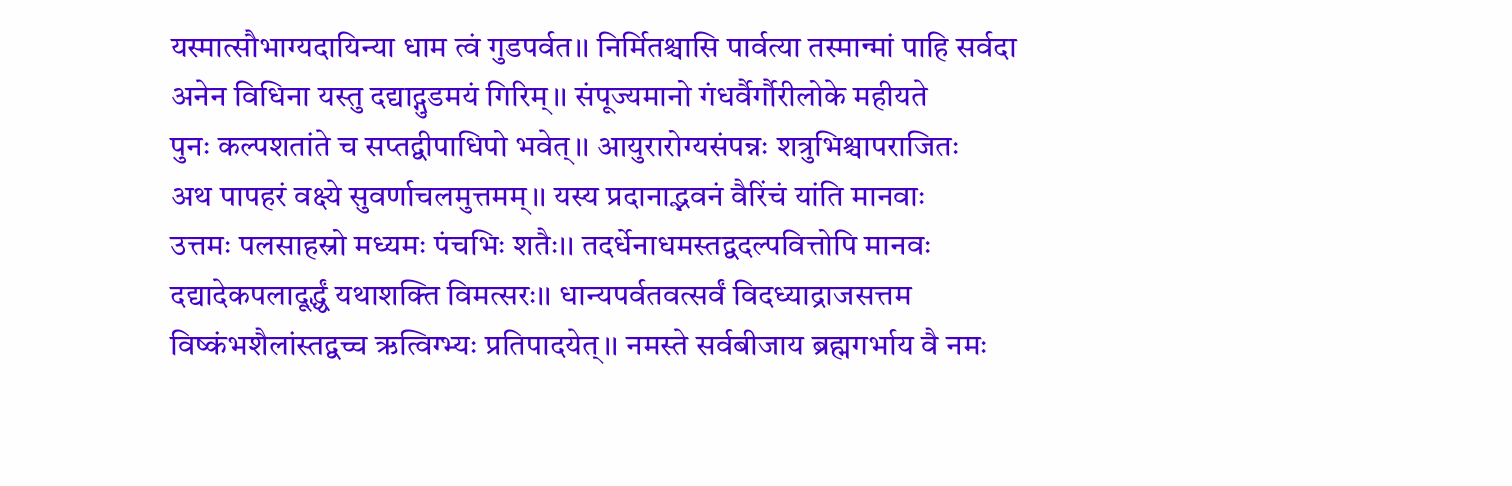यस्मात्सौभाग्यदायिन्या धाम त्वं गुडपर्वत।। निर्मितश्चासि पार्वत्या तस्मान्मां पाहि सर्वदा
अनेन विधिना यस्तु दद्याद्गुडमयं गिरिम्।। संपूज्यमानो गंधर्वैर्गौरीलोके महीयते
पुनः कल्पशतांते च सप्तद्वीपाधिपो भवेत्।। आयुरारोग्यसंपन्नः शत्रुभिश्चापराजितः
अथ पापहरं वक्ष्ये सुवर्णाचलमुत्तमम्।। यस्य प्रदानाद्भवनं वैरिंचं यांति मानवाः
उत्तमः पलसाहस्रो मध्यमः पंचभिः शतैः।। तदर्धेनाधमस्तद्वदल्पवित्तोपि मानवः
दद्यादेकपलादूर्द्ध्वं यथाशक्ति विमत्सरः।। धान्यपर्वतवत्सर्वं विदध्याद्राजसत्तम
विष्कंभशैलांस्तद्वच्च ऋत्विग्भ्यः प्रतिपादयेत्।। नमस्ते सर्वबीजाय ब्रह्मगर्भाय वै नमः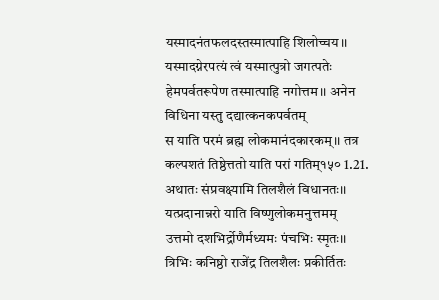यस्मादनंतफलदस्तस्मात्पाहि शिलोच्चय।। यस्मादग्नेरपत्यं त्वं यस्मात्पुत्रो जगत्पतेः
हेमपर्वतरूपेण तस्मात्पाहि नगोत्तम।। अनेन विधिना यस्तु दद्यात्कनकपर्वतम्
स याति परमं ब्रह्म लोकमानंदकारकम्।। तत्र कल्पशतं तिष्ठेत्ततो याति परां गतिम्१५० 1.21.
अथातः संप्रवक्ष्यामि तिलशैलं विधानतः।। यत्प्रदानान्नरो याति विष्णुलोकमनुत्तमम्
उत्तमो दशभिर्द्रोणैर्मध्यमः पंचभिः स्मृतः।। त्रिभिः कनिष्ठो राजेंद्र तिलशैलः प्रकीर्तितः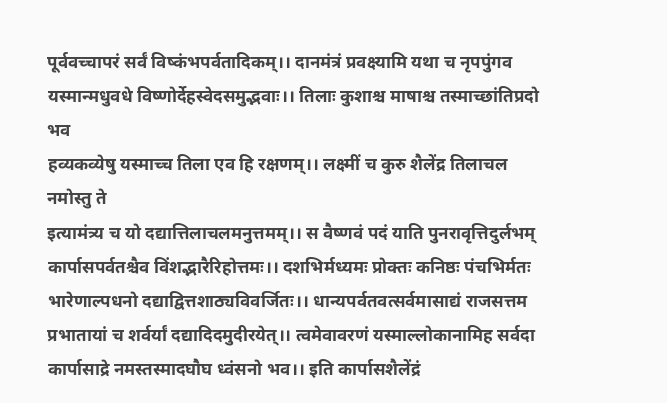पूर्ववच्चापरं सर्वं विष्कंभपर्वतादिकम्।। दानमंत्रं प्रवक्ष्यामि यथा च नृपपुंगव
यस्मान्मधुवधे विष्णोर्देहस्वेदसमुद्भवाः।। तिलाः कुशाश्च माषाश्च तस्माच्छांतिप्रदो भव
हव्यकव्येषु यस्माच्च तिला एव हि रक्षणम्।। लक्ष्मीं च कुरु शैलेंद्र तिलाचल नमोस्तु ते
इत्यामंत्र्य च यो दद्यात्तिलाचलमनुत्तमम्।। स वैष्णवं पदं याति पुनरावृत्तिदुर्लभम्
कार्पासपर्वतश्चैव विंशद्भारैरिहोत्तमः।। दशभिर्मध्यमः प्रोक्तः कनिष्ठः पंचभिर्मतः
भारेणाल्पधनो दद्याद्वित्तशाठ्यविवर्जितः।। धान्यपर्वतवत्सर्वमासाद्यं राजसत्तम
प्रभातायां च शर्वर्यां दद्यादिदमुदीरयेत्।। त्वमेवावरणं यस्माल्लोकानामिह सर्वदा
कार्पासाद्रे नमस्तस्मादघौघ ध्वंसनो भव।। इति कार्पासशैलेंद्रं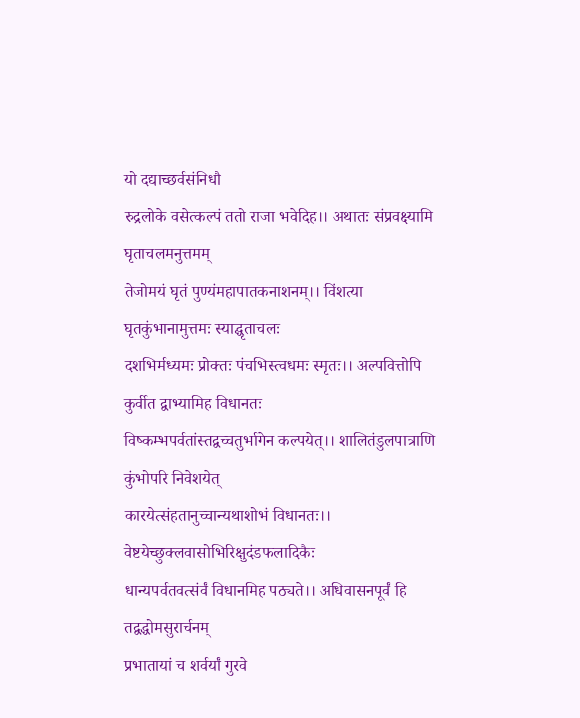यो दद्याच्छर्वसंनिधौ
रुद्रलोके वसेत्कल्पं ततो राजा भवेदिह।। अथातः संप्रवक्ष्यामि घृताचलमनुत्तमम्
तेजोमयं घृतं पुण्यंमहापातकनाशनम्।। विंशत्या घृतकुंभानामुत्तमः स्याद्घृताचलः
दशभिर्मध्यमः प्रोक्तः पंचभिस्त्वधमः स्मृतः।। अल्पवित्तोपि कुर्वीत द्वाभ्यामिह विधानतः
विष्कम्भपर्वतांस्तद्वच्चतुर्भागेन कल्पयेत्।। शालितंडुलपात्राणि कुंभोपरि निवेशयेत्
कारयेत्संहतानुच्चान्यथाशोभं विधानतः।। वेष्टयेच्छुक्लवासोभिरिक्षुदंडफलादिकैः
धान्यपर्वतवत्संर्वं विधानमिह पठ्यते।। अधिवासनपूर्वं हि तद्वद्धोमसुरार्चनम्
प्रभातायां च शर्वर्यां गुरवे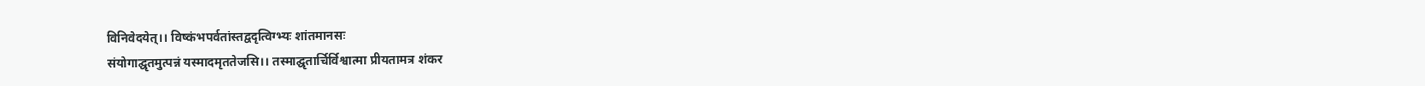विनिवेदयेत्।। विष्कंभपर्वतांस्तद्वदृत्विग्भ्यः शांतमानसः
संयोगाद्घृतमुत्पन्नं यस्मादमृततेजसि।। तस्माद्घृतार्चिर्विश्वात्मा प्रीयतामत्र शंकर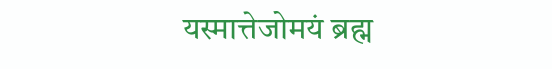यस्मात्तेजोमयं ब्रह्म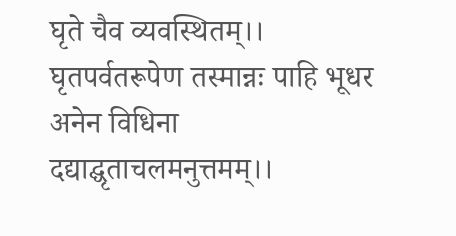घृते चैव व्यवस्थितम्।। घृतपर्वतरूपेण तस्मान्नः पाहि भूधर
अनेन विधिना दद्याद्घृताचलमनुत्तमम्।।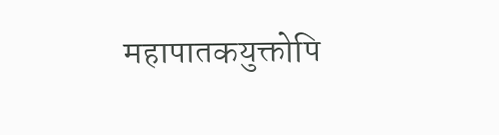महापातकयुक्तोपि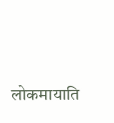लोकमायाति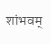शांभवम्